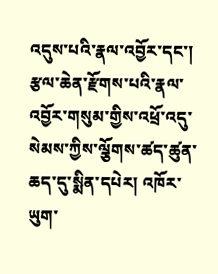འདུས་པའི་རྣལ་འབྱོར་དང་། རྩལ་ཆེན་རྫོགས་པའི་རྣལ་འབྱོར་གསུམ་གྱིས་འཕྲོ་འདུ་སེམས་ཀྱིས་ལྕོགས་ཚད་ཚུན་ཆད་དུ་སྨིན་དཔེར། འཁོར་ཡུག་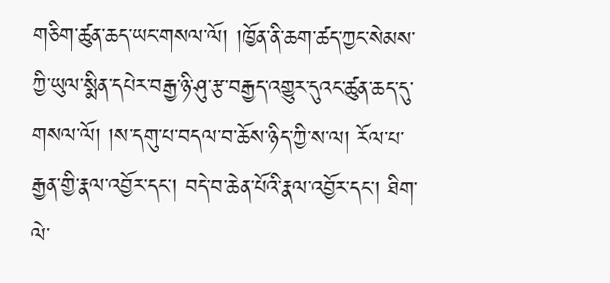གཅིག་ཚུན་ཆད་ཡང་གསལ་ལོ། །ཁྱོན་ནི་ཆག་ཚད་ཀྱང་སེམས་ཀྱི་ཡུལ་སྨིན་དཔེར་བརྒྱ་ཉི་ཤུ་རྩ་བརྒྱད་འགྱུར་དུའང་ཚུན་ཆད་དུ་གསལ་ལོ། །ས་དགུ་པ་བདལ་བ་ཆོས་ཉིད་ཀྱི་ས་ལ། རོལ་པ་རྒྱན་གྱི་རྣལ་འབྱོར་དང་། བདེ་བ་ཆེན་པོའི་རྣལ་འབྱོར་དང་། ཐིག་ལེ་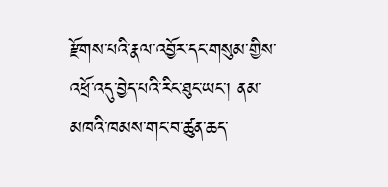རྫོགས་པའི་རྣལ་འབྱོར་དང་གསུམ་གྱིས་འཕྲོ་འདུ་བྱེད་པའི་རིང་ཐུང་ཡང་། ནམ་མཁའི་ཁམས་གང་བ་ཚུན་ཆད་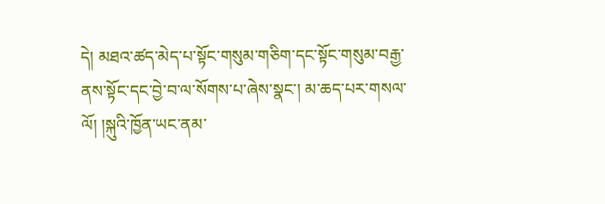དེ། མཐའ་ཚད་མེད་པ་སྟོང་གསུམ་གཅིག་དང་སྟོང་གསུམ་བརྒྱ་ནས་སྟོང་དང་བྱེ་བ་ལ་སོགས་པ་ཞེས་སྣང་། མ་ཆད་པར་གསལ་ལོ། །སྐུའི་ཁྱོན་ཡང་ནམ་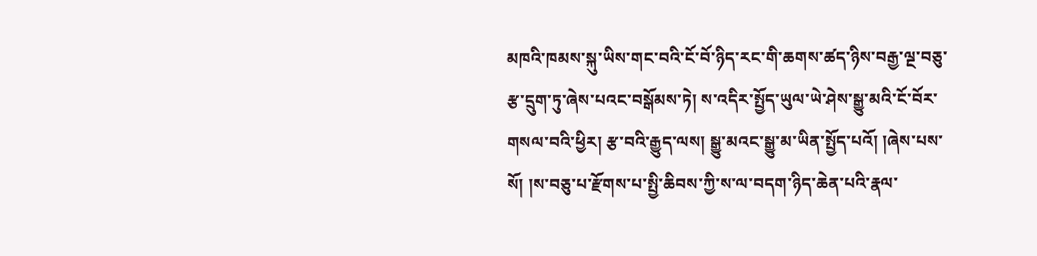མཁའི་ཁམས་སྐུ་ཡིས་གང་བའི་ངོ་བོ་ཉིད་རང་གི་ཆགས་ཚད་ཉིས་བརྒྱ་ལྔ་བཅུ་རྩ་དྲུག་ཏུ་ཞེས་པའང་བསྒོམས་ཏེ། ས་འདིར་སྤྱོད་ཡུལ་ཡེ་ཤེས་སྒྱུ་མའི་ངོ་བོར་གསལ་བའི་ཕྱིར། རྩ་བའི་རྒྱུད་ལས། སྒྱུ་མའང་སྒྱུ་མ་ཡིན་སྤྱོད་པའོ། །ཞེས་པས་སོ། །ས་བཅུ་པ་རྫོགས་པ་སྤྱི་ཆིབས་ཀྱི་ས་ལ་བདག་ཉིད་ཆེན་པའི་རྣལ་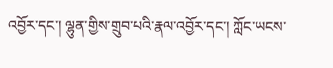འབྱོར་དང་། ལྷུན་གྱིས་གྲུབ་པའི་རྣལ་འབྱོར་དང་། ཀློང་ཡངས་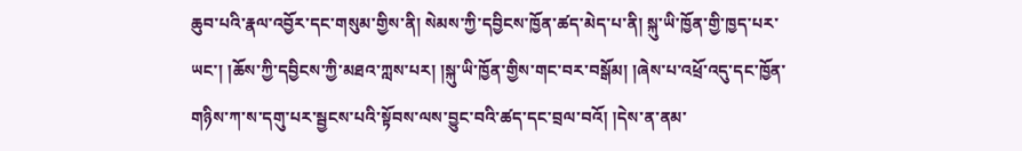ཆུབ་པའི་རྣལ་འབྱོར་དང་གསུམ་གྱིས་ནི། སེམས་ཀྱི་དབྱིངས་ཁྱོན་ཚད་མེད་པ་ནི། སྐུ་ཡི་ཁྱོན་གྱི་ཁྱད་པར་ཡང་། །ཆོས་ཀྱི་དབྱིངས་ཀྱི་མཐའ་ཀླས་པར། །སྐུ་ཡི་ཁྱོན་གྱིས་གང་བར་བསྒོམ། །ཞེས་པ་འཕྲོ་འདུ་དང་ཁྱོན་གཉིས་ཀ་ས་དགུ་པར་སྦྱངས་པའི་སྟོབས་ལས་བྱུང་བའི་ཚད་དང་བྲལ་བའོ། །དེས་ན་ནམ་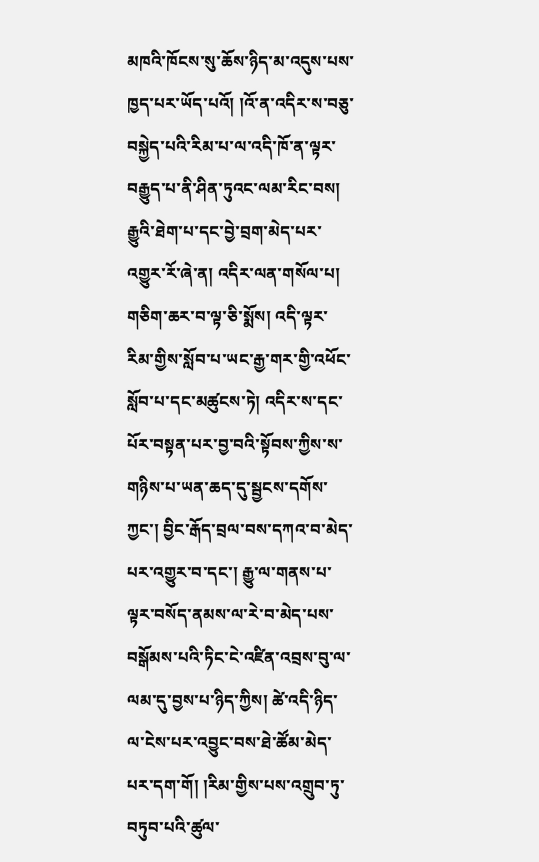མཁའི་ཁོངས་སུ་ཆོས་ཉིད་མ་འདུས་པས་ཁྱད་པར་ཡོད་པའོ། །འོ་ན་འདིར་ས་བཅུ་བསྐྱེད་པའི་རིམ་པ་ལ་འདི་ཁོ་ན་ལྟར་བརྒྱུད་པ་ནི་ཤིན་ཏུའང་ལམ་རིང་བས། རྒྱུའི་ཐེག་པ་དང་བྱེ་བྲག་མེད་པར་འགྱུར་རོ་ཞེ་ན། འདིར་ལན་གསོལ་པ། གཅིག་ཆར་བ་ལྟ་ཅི་སྨོས། འདི་ལྟར་རིམ་གྱིས་སློབ་པ་ཡང་རྒྱ་གར་གྱི་འཕོང་སློབ་པ་དང་མཚུངས་ཏེ། འདིར་ས་དང་པོར་བསྟན་པར་བྱ་བའི་སྟོབས་ཀྱིས་ས་གཉིས་པ་ཡན་ཆད་དུ་སྦྱངས་དགོས་ཀྱང་། བྱིང་རྒོད་བྲལ་བས་དཀའ་བ་མེད་པར་འགྱུར་བ་དང་། རྒྱུ་ལ་གནས་པ་ལྟར་བསོད་ནམས་ལ་རེ་བ་མེད་པས་བསྒོམས་པའི་ཏིང་ངེ་འཛིན་འབྲས་བུ་ལ་ལམ་དུ་བྱས་པ་ཉིད་ཀྱིས། ཚེ་འདི་ཉིད་ལ་ངེས་པར་འབྱུང་བས་ཐེ་ཚོམ་མེད་པར་དག་གོ། །རིམ་གྱིས་པས་འགྲུབ་ཏུ་བཏུབ་པའི་ཚུལ་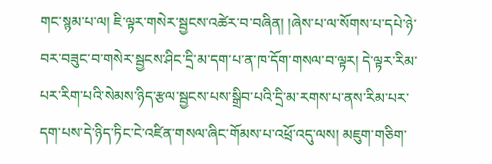གང་སྙམ་པ་ལ། ཇི་ལྟར་གསེར་སྦྱངས་འཚེར་བ་བཞིན། །ཞེས་པ་ལ་སོགས་པ་དཔེ་ཉེ་བར་བཟུང་བ་གསེར་སྦྱངས་ཤིང་དྲི་མ་དག་པ་ན་ཁ་དོག་གསལ་བ་ལྟར། དེ་ལྟར་རིམ་པར་རིག་པའི་སེམས་ཉིད་རྩལ་སྦྱངས་པས་སྒྲིབ་པའི་དྲི་མ་རགས་པ་ནས་རིམ་པར་དག་པས་དེ་ཉིད་ཏིང་ངེ་འཛིན་གསལ་ཞིང་གོམས་པ་འཕྲོ་འདུ་ལས། མཇུག་གཅིག་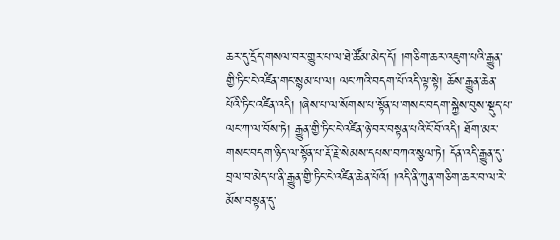ཆར་དུ་དྲོད་གསལ་བར་གྱུར་པ་ལ་ཐེ་ཚོམ་མེད་དོ། །གཅིག་ཆར་འཇུག་པའི་རྒྱུན་གྱི་ཏིང་ངེ་འཛིན་གང་སྙམ་པ་ལ། ལང་ཀའི་བདག་པོ་འདི་ལྟ་སྟེ། ཆོས་རྒྱུན་ཆེན་པོའི་ཏིང་འཛིན་འདི། །ཞེས་པ་ལ་སོགས་པ་སྟོན་པ་གསང་བདག་སྐྱེས་བུས་སྡུད་པ་ལང་ཀ་ལ་བོས་ཏེ། རྒྱུན་གྱི་ཏིང་ངེ་འཛིན་ཉེ་བར་བསྟན་པའི་ངོ་བོ་འདི། ཐོག་མར་གསང་བདག་ཉིད་ལ་སྟོན་པ་རྡོ་རྗེ་སེམས་དཔས་བཀའ་སྩལ་ཏེ། དོན་འདི་རྒྱུན་དུ་བྲལ་བ་མེད་པ་ནི་རྒྱུན་གྱི་ཏིང་ངེ་འཛིན་ཆེན་པོའོ། །འདི་ནི་ཀུན་གཅིག་ཆར་བ་ལ་རེ་མོས་བསྟན་དུ་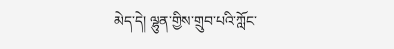མེད་དེ། ལྷུན་གྱིས་གྲུབ་པའི་ཀློང་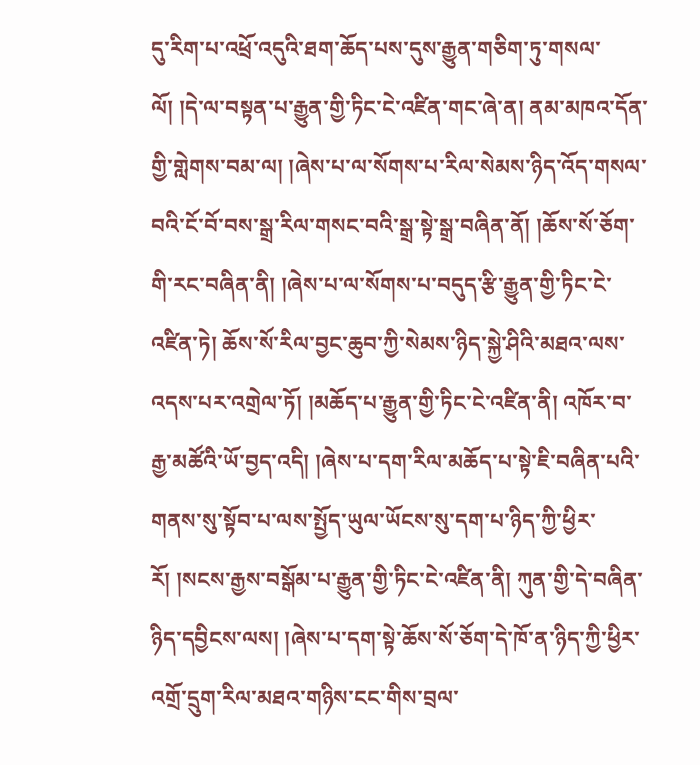དུ་རིག་པ་འཕྲོ་འདུའི་ཐག་ཆོད་པས་དུས་རྒྱུན་གཅིག་ཏུ་གསལ་ལོ། །དེ་ལ་བསྟན་པ་རྒྱུན་གྱི་ཏིང་ངེ་འཛིན་གང་ཞེ་ན། ནམ་མཁའ་དོན་གྱི་གླེགས་བམ་ལ། །ཞེས་པ་ལ་སོགས་པ་རིལ་སེམས་ཉིད་འོད་གསལ་བའི་ངོ་བོ་བས་སྒྲ་རིལ་གསང་བའི་སྒྲ་སྟེ་སྒྲ་བཞིན་ནོ། །ཆོས་སོ་ཅོག་གི་རང་བཞིན་ནི། །ཞེས་པ་ལ་སོགས་པ་བདུད་རྩི་རྒྱུན་གྱི་ཏིང་ངེ་འཛིན་ཏེ། ཆོས་སོ་རིལ་བྱང་ཆུབ་ཀྱི་སེམས་ཉིད་སྐྱེ་ཤིའི་མཐའ་ལས་འདས་པར་འགྲེལ་ཏོ། །མཆོད་པ་རྒྱུན་གྱི་ཏིང་ངེ་འཛིན་ནི། འཁོར་བ་རྒྱ་མཚོའི་ཡོ་བྱད་འདི། །ཞེས་པ་དག་རིལ་མཆོད་པ་སྟེ་ཇི་བཞིན་པའི་གནས་སུ་སྟོབ་པ་ལས་སྤྱོད་ཡུལ་ཡོངས་སུ་དག་པ་ཉིད་ཀྱི་ཕྱིར་རོ། །སངས་རྒྱས་བསྒོམ་པ་རྒྱུན་གྱི་ཏིང་ངེ་འཛིན་ནི། ཀུན་གྱི་དེ་བཞིན་ཉིད་དབྱིངས་ལས། །ཞེས་པ་དག་སྟེ་ཆོས་སོ་ཅོག་དེ་ཁོ་ན་ཉིད་ཀྱི་ཕྱིར་འགྲོ་དྲུག་རིལ་མཐའ་གཉིས་ངང་གིས་བྲལ་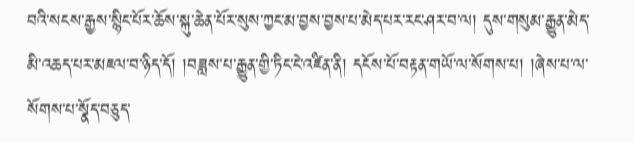བའི་སངས་རྒྱས་སྙིང་པོར་ཆོས་སྐུ་ཆེན་པོར་སུས་ཀྱང་མ་བྱས་བྱས་པ་མེད་པར་རང་ཤར་བ་ལ། དུས་གསུམ་རྒྱུན་མེད་མི་འཆད་པར་མཇལ་བ་ཉིད་དོ། །བཟླས་པ་རྒྱུན་གྱི་ཏིང་ངེ་འཛིན་ནི། དངོས་པོ་བརྟན་གཡོ་ལ་སོགས་པ། །ཞེས་པ་ལ་སོགས་པ་སྣོད་བཅུད་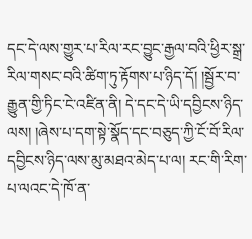དང་དེ་ལས་གྱུར་པ་རིལ་རང་བྱུང་རྒྱལ་བའི་ཕྱིར་སྒྲ་རིལ་གསང་བའི་ཚིག་ཏུ་རྟོགས་པ་ཉིད་དོ། །སྦྱོར་བ་རྒྱུན་གྱི་ཏིང་ངེ་འཛིན་ནི། དེ་དང་དེ་ཡི་དབྱིངས་ཉིད་ལས། །ཞེས་པ་དག་སྟེ་སྣོད་དང་བཅུད་ཀྱི་ངོ་བོ་རིལ་དབྱིངས་ཉིད་ལས་མུ་མཐའ་མེད་པ་ལ། རང་གི་རིག་པ་ལའང་དེ་ཁོ་ན་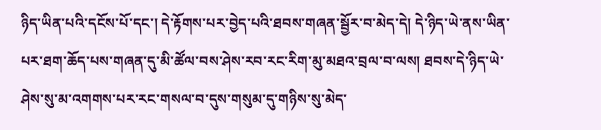ཉིད་ཡིན་པའི་དངོས་པོ་དང་། དེ་རྟོགས་པར་བྱེད་པའི་ཐབས་གཞན་སྦྱོར་བ་མེད་དེ། དེ་ཉིད་ཡེ་ནས་ཡིན་པར་ཐག་ཆོད་པས་གཞན་དུ་མི་ཚོལ་བས་ཤེས་རབ་རང་རིག་མུ་མཐའ་བྲལ་བ་ལས། ཐབས་དེ་ཉིད་ཡེ་ཤེས་སུ་མ་འགགས་པར་རང་གསལ་བ་དུས་གསུམ་དུ་གཉིས་སུ་མེད་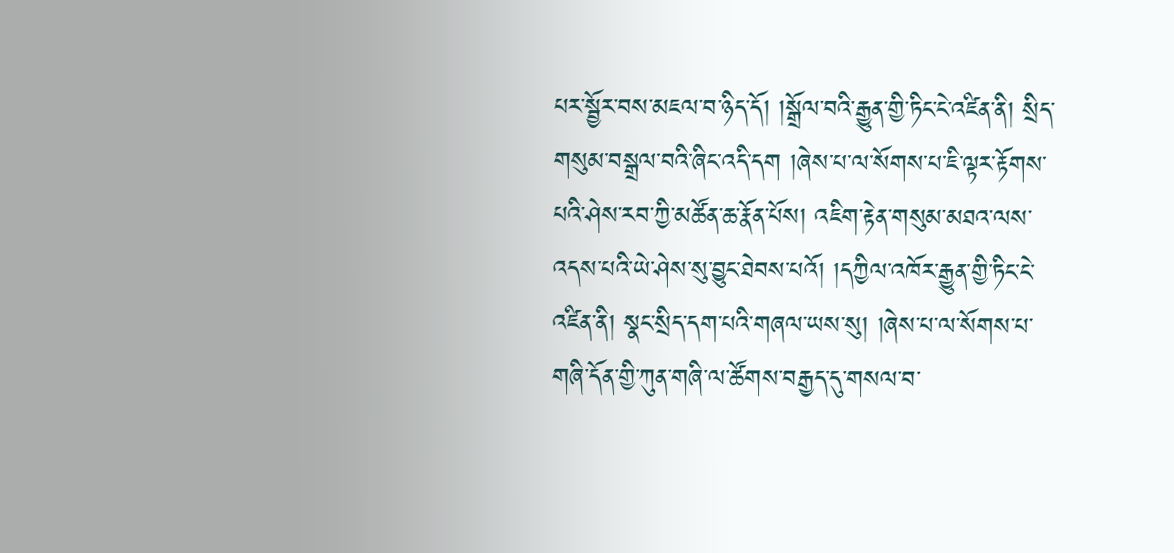པར་སྦྱོར་བས་མཇལ་བ་ཉིད་དོ། །སྒྲོལ་བའི་རྒྱུན་གྱི་ཏིང་ངེ་འཛིན་ནི། སྲིད་གསུམ་བསྒྲལ་བའི་ཞིང་འདི་དག །ཞེས་པ་ལ་སོགས་པ་ཇི་ལྟར་རྟོགས་པའི་ཤེས་རབ་ཀྱི་མཚོན་ཆ་རྣོན་པོས། འཇིག་རྟེན་གསུམ་མཐའ་ལས་འདས་པའི་ཡེ་ཤེས་སུ་བྱུང་ཐེབས་པའོ། །དཀྱིལ་འཁོར་རྒྱུན་གྱི་ཏིང་ངེ་འཛིན་ནི། སྣང་སྲིད་དག་པའི་གཞལ་ཡས་སུ། །ཞེས་པ་ལ་སོགས་པ་གཞི་དོན་གྱི་ཀུན་གཞི་ལ་ཚོགས་བརྒྱད་དུ་གསལ་བ་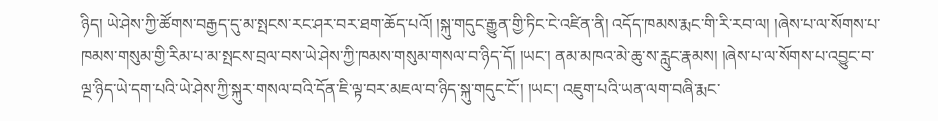ཉིད། ཡེ་ཤེས་ཀྱི་ཚོགས་བརྒྱད་དུ་མ་སྤངས་རང་ཤར་བར་ཐག་ཆོད་པའོ། །སྐུ་གདུང་རྒྱུན་གྱི་ཏིང་ངེ་འཛིན་ནི། འདོད་ཁམས་རྨང་གི་རི་རབ་ལ། །ཞེས་པ་ལ་སོགས་པ་ཁམས་གསུམ་གྱི་རིམ་པ་མ་སྤངས་བྲལ་བས་ཡེ་ཤེས་ཀྱི་ཁམས་གསུམ་གསལ་བ་ཉིད་དོ། །ཡང་། ནམ་མཁའ་མེ་ཆུ་ས་རླུང་རྣམས། །ཞེས་པ་ལ་སོགས་པ་འབྱུང་བ་ལྔ་ཉིད་ཡེ་དག་པའི་ཡེ་ཤེས་ཀྱི་སྐུར་གསལ་བའི་དོན་ཇི་ལྟ་བར་མཇལ་བ་ཉིད་སྐུ་གདུང་ངོ་། །ཡང་། འཇུག་པའི་ཡན་ལག་བཞི་རྨང་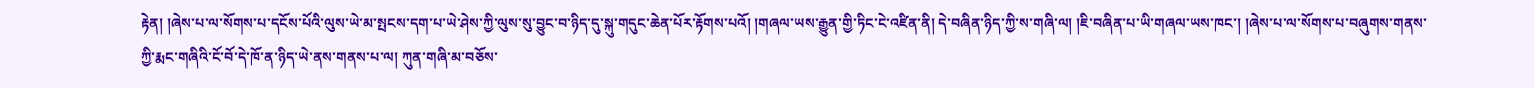རྟེན། །ཞེས་པ་ལ་སོགས་པ་དངོས་པོའི་ལུས་ཡེ་མ་སྤངས་དག་པ་ཡེ་ཤེས་ཀྱི་ལུས་སུ་བྱུང་བ་ཉིད་དུ་སྐུ་གདུང་ཆེན་པོར་རྟོགས་པའོ། །གཞལ་ཡས་རྒྱུན་གྱི་ཏིང་ངེ་འཛིན་ནི། དེ་བཞིན་ཉིད་ཀྱི་ས་གཞི་ལ། །ཇི་བཞིན་པ་ཡི་གཞལ་ཡས་ཁང་། །ཞེས་པ་ལ་སོགས་པ་བཞུགས་གནས་ཀྱི་རྨང་གཞིའི་ངོ་བོ་དེ་ཁོ་ན་ཉིད་ཡེ་ནས་གནས་པ་ལ། ཀུན་གཞི་མ་བཅོས་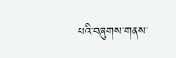པའི་བཞུགས་གནས་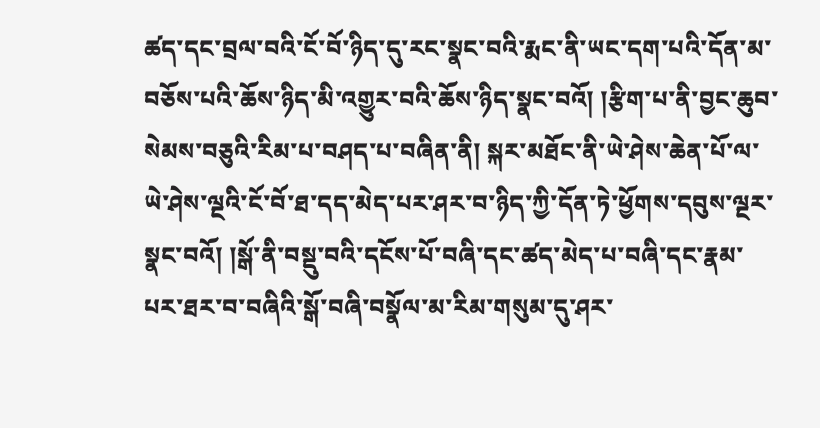ཚད་དང་བྲལ་བའི་ངོ་བོ་ཉིད་དུ་རང་སྣང་བའི་རྨང་ནི་ཡང་དག་པའི་དོན་མ་བཅོས་པའི་ཆོས་ཉིད་མི་འགྱུར་བའི་ཆོས་ཉིད་སྣང་བའོ། །རྩིག་པ་ནི་བྱང་ཆུབ་སེམས་བཅུའི་རིམ་པ་བཤད་པ་བཞིན་ནི། སྐར་མཐོང་ནི་ཡེ་ཤེས་ཆེན་པོ་ལ་ཡེ་ཤེས་ལྔའི་ངོ་བོ་ཐ་དད་མེད་པར་ཤར་བ་ཉིད་ཀྱི་དོན་ཏེ་ཕྱོགས་དབུས་ལྔར་སྣང་བའོ། །སྒོ་ནི་བསྡུ་བའི་དངོས་པོ་བཞི་དང་ཚད་མེད་པ་བཞི་དང་རྣམ་པར་ཐར་བ་བཞིའི་སྒོ་བཞི་བསྣོལ་མ་རིམ་གསུམ་དུ་ཤར་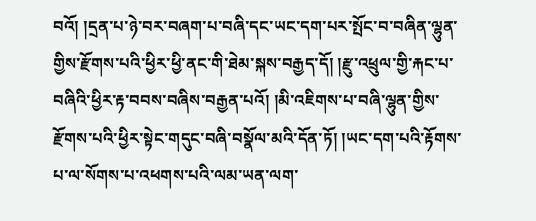བའོ། །དྲན་པ་ཉེ་བར་བཞག་པ་བཞི་དང་ཡང་དག་པར་སྤོང་བ་བཞིན་ལྷུན་གྱིས་རྫོགས་པའི་ཕྱིར་ཕྱི་ནང་གི་ཐེམ་སྐས་བརྒྱད་དོ། །རྫུ་འཕྲུལ་གྱི་རྐང་པ་བཞིའི་ཕྱིར་རྟ་བབས་བཞིས་བརྒྱན་པའོ། །མི་འཇིགས་པ་བཞི་ལྷུན་གྱིས་རྫོགས་པའི་ཕྱིར་སྟེང་གདུང་བཞི་བསྣོལ་མའི་དོན་ཏོ། །ཡང་དག་པའི་རྟོགས་པ་ལ་སོགས་པ་འཕགས་པའི་ལམ་ཡན་ལག་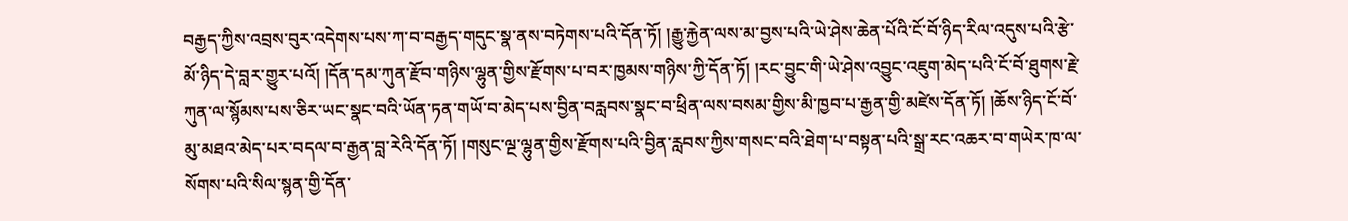བརྒྱད་ཀྱིས་འབྲས་བུར་འདེགས་པས་ཀ་བ་བརྒྱད་གདུང་སྣ་ནས་བཏེགས་པའི་དོན་ཏོ། །རྒྱུ་རྐྱེན་ལས་མ་བྱས་པའི་ཡེ་ཤེས་ཆེན་པོའི་ངོ་བོ་ཉིད་རིལ་འདུས་པའི་རྩེ་མོ་ཉིད་དེ་བླར་གྱུར་པའོ། །དོན་དམ་ཀུན་རྫོབ་གཉིས་ལྷུན་གྱིས་རྫོགས་པ་བར་ཁྱམས་གཉིས་ཀྱི་དོན་ཏོ། །རང་བྱུང་གི་ཡེ་ཤེས་འབྱུང་འཇུག་མེད་པའི་ངོ་བོ་ཐུགས་རྗེ་ཀུན་ལ་སྙོམས་པས་ཅིར་ཡང་སྣང་བའི་ཡོན་ཏན་གཡོ་བ་མེད་པས་བྱིན་བརླབས་སྣང་བ་ཕྲིན་ལས་བསམ་གྱིས་མི་ཁྱབ་པ་རྒྱན་གྱི་མཛེས་དོན་ཏོ། །ཆོས་ཉིད་ངོ་བོ་མུ་མཐའ་མེད་པར་བདལ་བ་རྒྱན་བླ་རེའི་དོན་ཏོ། །གསུང་ལྔ་ལྷུན་གྱིས་རྫོགས་པའི་བྱིན་རླབས་ཀྱིས་གསང་བའི་ཐེག་པ་བསྟན་པའི་སྒྲ་རང་འཆར་བ་གཡེར་ཁ་ལ་སོགས་པའི་སིལ་སྙན་གྱི་དོན་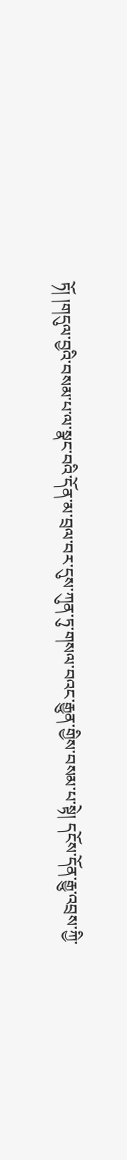ཏོ། །གདུལ་བྱའི་བསམ་པ་ལ་སྣང་བའི་དོན་མ་བྲལ་བར་དུས་ཀུན་ཏུ་གསལ་བའང་རྒྱུན་གྱིས་བསམ་པ་སྟེ། དངོས་དོན་རྒྱུ་འབྲས་ཀྱི་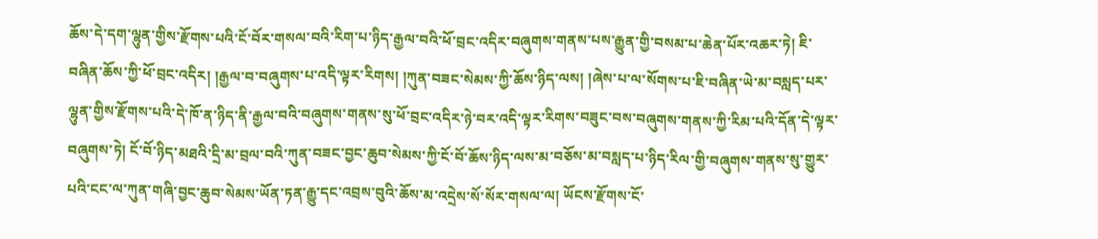ཆོས་དེ་དག་ལྷུན་གྱིས་རྫོགས་པའི་ངོ་བོར་གསལ་བའི་རིག་པ་ཉིད་རྒྱལ་བའི་ཕོ་བྲང་འདིར་བཞུགས་གནས་པས་རྒྱུན་གྱི་བསམ་པ་ཆེན་པོར་འཆར་ཏེ། ཇི་བཞིན་ཆོས་ཀྱི་ཕོ་བྲང་འདིར། །རྒྱལ་བ་བཞུགས་པ་འདི་ལྟར་རིགས། །ཀུན་བཟང་སེམས་ཀྱི་ཆོས་ཉིད་ལས། །ཞེས་པ་ལ་སོགས་པ་ཇི་བཞིན་ཡེ་མ་བསླད་པར་ལྷུན་གྱིས་རྫོགས་པའི་དེ་ཁོ་ན་ཉིད་ནི་རྒྱལ་བའི་བཞུགས་གནས་སུ་ཕོ་བྲང་འདིར་ཉེ་བར་འདི་ལྟར་རིགས་བཟུང་བས་བཞུགས་གནས་ཀྱི་རིམ་པའི་དོན་དེ་ལྟར་བཞུགས་ཏེ། ངོ་བོ་ཉིད་མཐའི་དྲི་མ་བྲལ་བའི་ཀུན་བཟང་བྱང་ཆུབ་སེམས་ཀྱི་ངོ་བོ་ཆོས་ཉིད་ལས་མ་བཅོས་མ་བསླད་པ་ཉིད་རིལ་གྱི་བཞུགས་གནས་སུ་གྱུར་པའི་ངང་ལ་ཀུན་གཞི་བྱང་ཆུབ་སེམས་ཡོན་ཏན་རྒྱུ་དང་འབྲས་བུའི་ཆོས་མ་འདྲེས་སོ་སོར་གསལ་ལ། ཡོངས་རྫོགས་ངོ་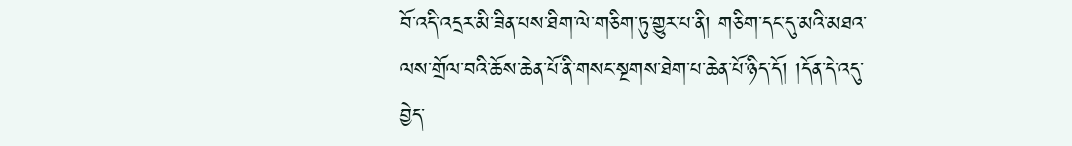བོ་འདི་འདྲར་མི་ཟིན་པས་ཐིག་ལེ་གཅིག་ཏུ་གྱུར་པ་ནི། གཅིག་དང་དུ་མའི་མཐའ་ལས་གྲོལ་བའི་ཆོས་ཆེན་པོ་ནི་གསང་སྔགས་ཐེག་པ་ཆེན་པོ་ཉིད་དོ། །དོན་དེ་འདུ་བྱེད་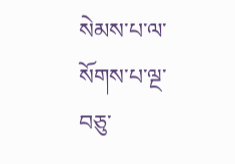སེམས་པ་ལ་སོགས་པ་ལྔ་བཅུ་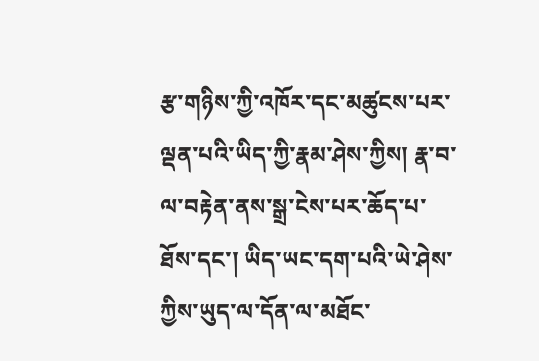རྩ་གཉིས་ཀྱི་འཁོར་དང་མཚུངས་པར་ལྡན་པའི་ཡིད་ཀྱི་རྣམ་ཤེས་ཀྱིས། རྣ་བ་ལ་བརྟེན་ནས་སྒྲ་ངེས་པར་ཆོད་པ་ཐོས་དང་། ཡིད་ཡང་དག་པའི་ཡེ་ཤེས་ཀྱིས་ཡུད་ལ་དོན་ལ་མཐོང་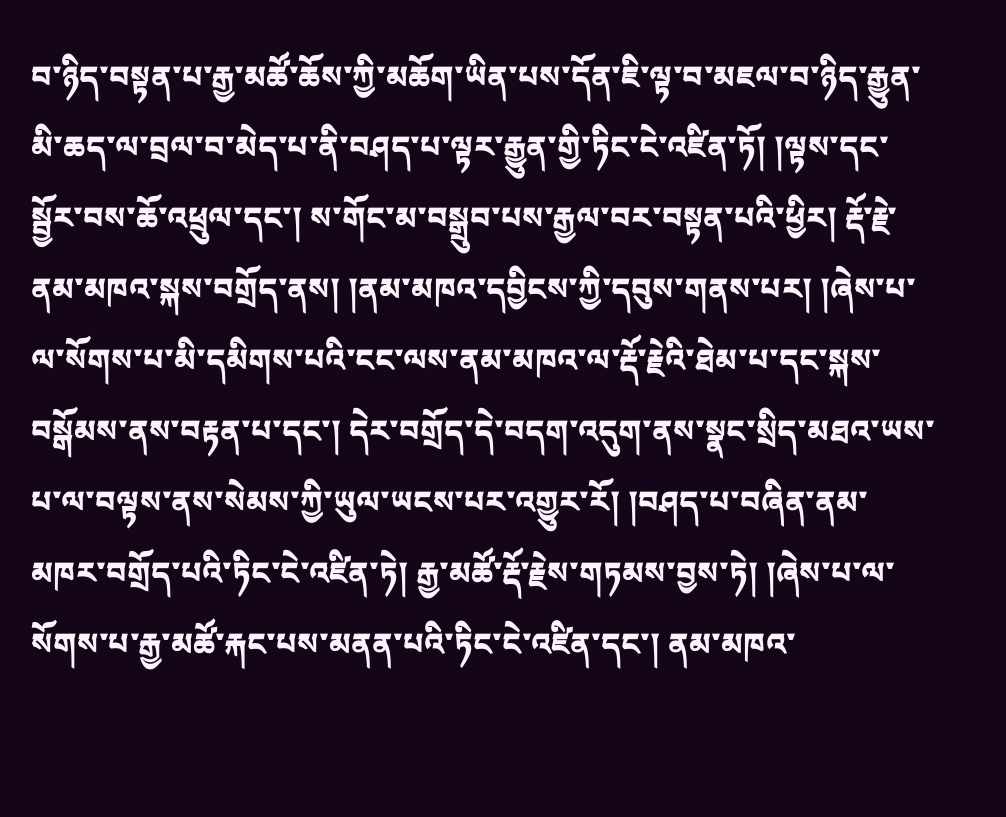བ་ཉིད་བསྟན་པ་རྒྱ་མཚོ་ཆོས་ཀྱི་མཆོག་ཡིན་པས་དོན་ཇི་ལྟ་བ་མཇལ་བ་ཉིད་རྒྱུན་མི་ཆད་ལ་བྲལ་བ་མེད་པ་ནི་བཤད་པ་ལྟར་རྒྱུན་གྱི་ཏིང་ངེ་འཛིན་ཏོ། །ལྟས་དང་སྦྱོར་བས་ཆོ་འཕྲུལ་དང་། ས་གོང་མ་བསྒྲུབ་པས་རྒྱལ་བར་བསྟན་པའི་ཕྱིར། རྡོ་རྗེ་ནམ་མཁའ་སྐས་བགྲོད་ནས། །ནམ་མཁའ་དབྱིངས་ཀྱི་དབུས་གནས་པར། །ཞེས་པ་ལ་སོགས་པ་མི་དམིགས་པའི་ངང་ལས་ནམ་མཁའ་ལ་རྡོ་རྗེའི་ཐེམ་པ་དང་སྐས་བསྒོམས་ནས་བརྟན་པ་དང་། དེར་བགྲོད་དེ་བདག་འདུག་ནས་སྣང་སྲིད་མཐའ་ཡས་པ་ལ་བལྟས་ནས་སེམས་ཀྱི་ཡུལ་ཡངས་པར་འགྱུར་རོ། །བཤད་པ་བཞིན་ནམ་མཁར་བགྲོད་པའི་ཏིང་ངེ་འཛིན་ཏེ། རྒྱ་མཚོ་རྡོ་རྗེས་གཏམས་བྱས་ཏེ། །ཞེས་པ་ལ་སོགས་པ་རྒྱ་མཚོ་རྐང་པས་མནན་པའི་ཏིང་ངེ་འཛིན་དང་། ནམ་མཁའ་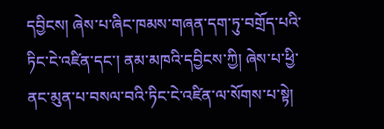དབྱིངས། ཞེས་པ་ཞིང་ཁམས་གཞན་དག་ཏུ་བགྲོད་པའི་ཏིང་ངེ་འཛིན་དང་། ནམ་མཁའི་དབྱིངས་ཀྱི། ཞེས་པ་ཕྱི་ནང་མུན་པ་བསལ་བའི་ཏིང་ངེ་འཛིན་ལ་སོགས་པ་སྟེ།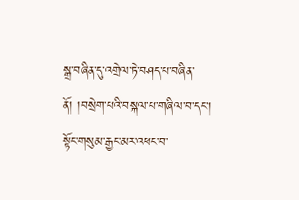སྒྲ་བཞིན་དུ་འགྲེལ་ཏེ་བཤད་པ་བཞིན་ནོ། །བསྲེག་པའི་བསྐལ་པ་གཞིལ་བ་དང་། སྟོང་གསུམ་རྒྱང་མར་འཕང་བ་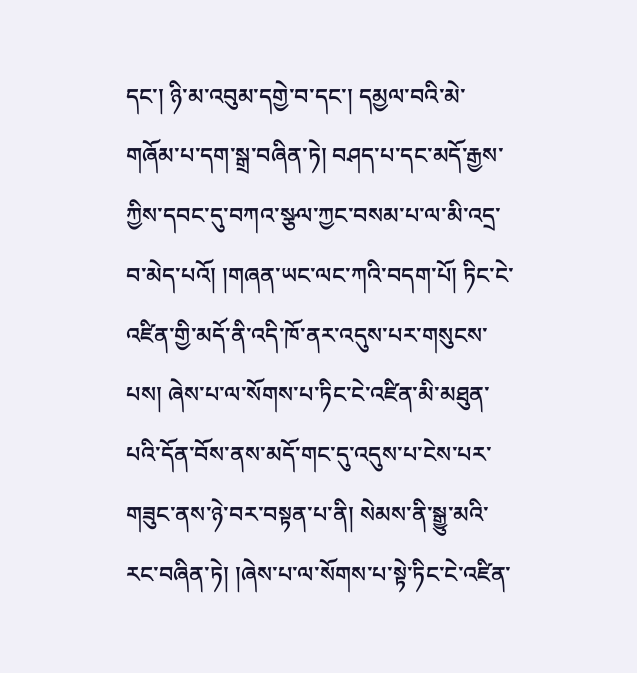དང་། ཉི་མ་འབུམ་དགྱེ་བ་དང་། དམྱལ་བའི་མེ་གཞོམ་པ་དག་སྒྲ་བཞིན་ཏེ། བཤད་པ་དང་མདོ་རྒྱས་ཀྱིས་དབང་དུ་བཀའ་སྩལ་ཀྱང་བསམ་པ་ལ་མི་འདྲ་བ་མེད་པའོ། །གཞན་ཡང་ལང་ཀའི་བདག་པོ། ཏིང་ངེ་འཛིན་གྱི་མདོ་ནི་འདི་ཁོ་ནར་འདུས་པར་གསུངས་པས། ཞེས་པ་ལ་སོགས་པ་ཏིང་ངེ་འཛིན་མི་མཐུན་པའི་དོན་བོས་ནས་མདོ་གང་དུ་འདུས་པ་ངེས་པར་གཟུང་ནས་ཉེ་བར་བསྟན་པ་ནི། སེམས་ནི་སྒྱུ་མའི་རང་བཞིན་ཏེ། །ཞེས་པ་ལ་སོགས་པ་སྟེ་ཏིང་ངེ་འཛིན་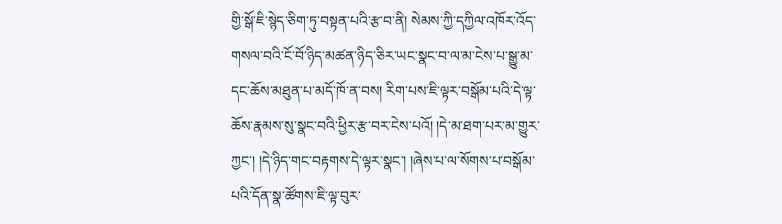གྱི་སྒོ་ཇི་སྙེད་ཅིག་ཏུ་བསྟན་པའི་རྩ་བ་ནི། སེམས་ཀྱི་དཀྱིལ་འཁོར་འོད་གསལ་བའི་ངོ་བོ་ཉིད་མཚན་ཉིད་ཅིར་ཡང་སྣང་བ་ལ་མ་ངེས་པ་སྒྱུ་མ་དང་ཆོས་མཐུན་པ་མདོ་ཁོ་ན་བས། རིག་པས་ཇི་ལྟར་བསྒོམ་པའི་དེ་ལྟ་ཆོས་རྣམས་སུ་སྣང་བའི་ཕྱིར་རྩ་བར་ངེས་པའོ། །དེ་མ་ཐག་པར་མ་གྱུར་ཀྱང་། །དེ་ཉིད་གང་བརྟགས་དེ་ལྟར་སྣང་། །ཞེས་པ་ལ་སོགས་པ་བསྒོམ་པའི་དོན་སྣ་ཚོགས་ཇི་ལྟ་བུར་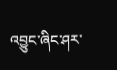འབྱུང་ཞིང་ཤར་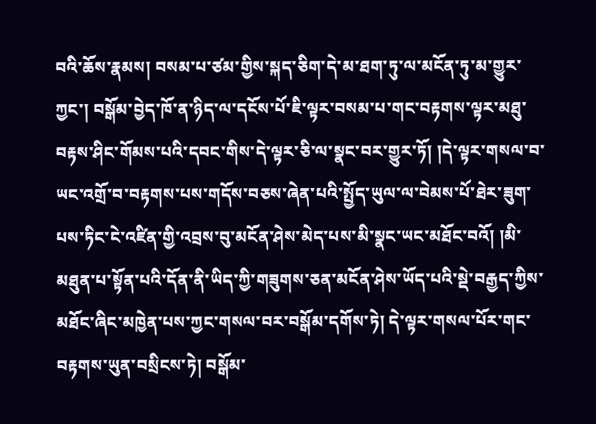བའི་ཆོས་རྣམས། བསམ་པ་ཙམ་གྱིས་སྐད་ཅིག་དེ་མ་ཐག་ཏུ་ལ་མངོན་ཏུ་མ་གྱུར་ཀྱང་། བསྒོམ་བྱེད་ཁོ་ན་ཉིད་ལ་དངོས་པོ་ཇི་ལྟར་བསམ་པ་གང་བརྟགས་ལྟར་མཐུ་བརྟས་ཤིང་གོམས་པའི་དབང་གིས་དེ་ལྟར་ཅི་ལ་སྣང་བར་གྱུར་ཏོ། །དེ་ལྟར་གསལ་བ་ཡང་འགྲོ་བ་བརྟགས་པས་གདོས་བཅས་ཞེན་པའི་སྤྱོད་ཡུལ་ལ་བེམས་པོ་ཐེར་ཟུག་པས་ཏིང་ངེ་འཛིན་གྱི་འབྲས་བུ་མངོན་ཤེས་མེད་པས་མི་སྣང་ཡང་མཐོང་བའོ། །མི་མཐུན་པ་སྟོན་པའི་དོན་ནི་ཡིད་ཀྱི་གཟུགས་ཅན་མངོན་ཤེས་ཡོད་པའི་སྡེ་བརྒྱད་ཀྱིས་མཐོང་ཞིང་མཁྱེན་པས་ཀྱང་གསལ་བར་བསྒོམ་དགོས་ཏེ། དེ་ལྟར་གསལ་པོར་གང་བརྟགས་ཡུན་བསྲིངས་ཏེ། བསྒོམ་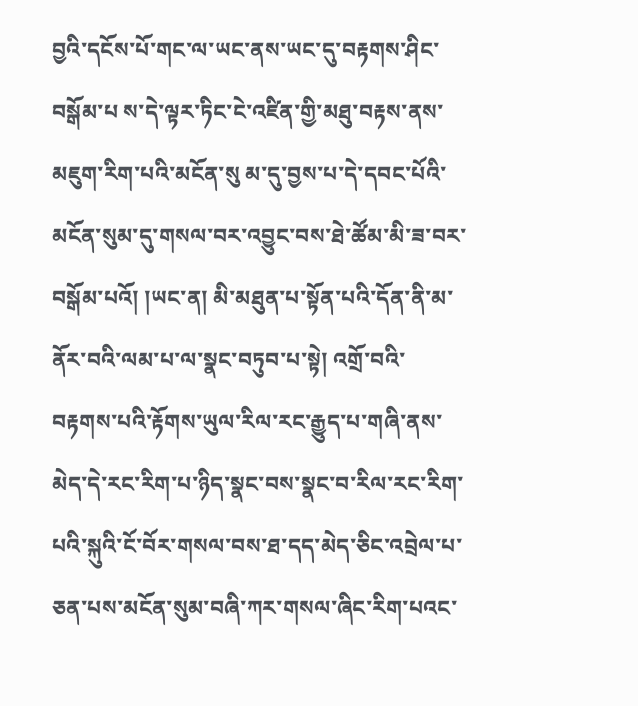བྱའི་དངོས་པོ་གང་ལ་ཡང་ནས་ཡང་དུ་བརྟགས་ཤིང་བསྒོམ་པ ས་དེ་ལྟར་ཏིང་ངེ་འཛིན་གྱི་མཐུ་བརྟས་ནས་མཇུག་རིག་པའི་མངོན་སུ མ་དུ་བྱས་པ་དེ་དབང་པོའི་མངོན་སུམ་དུ་གསལ་བར་འབྱུང་བས་ཐེ་ཚོམ་མི་ཟ་བར་བསྒོམ་པའོ། །ཡང་ན། མི་མཐུན་པ་སྟོན་པའི་དོན་ནི་མ་ནོར་བའི་ལམ་པ་ལ་སྣང་བཏུབ་པ་སྟེ། འགྲོ་བའི་བརྟགས་པའི་རྟོགས་ཡུལ་རིལ་རང་རྒྱུད་པ་གཞི་ནས་མེད་དེ་རང་རིག་པ་ཉིད་སྣང་བས་སྣང་བ་རིལ་རང་རིག་པའི་སྐུའི་ངོ་བོར་གསལ་བས་ཐ་དད་མེད་ཅིང་འབྲེལ་པ་ཅན་པས་མངོན་སུམ་བཞི་ཀར་གསལ་ཞིང་རིག་པའང་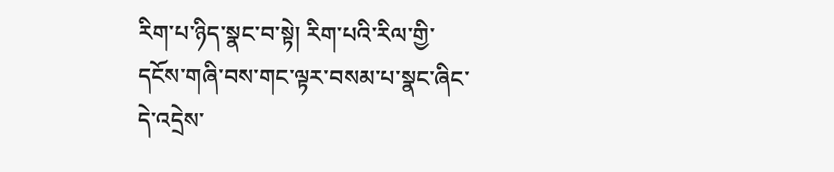རིག་པ་ཉིད་སྣང་བ་སྟེ། རིག་པའི་རིལ་གྱི་དངོས་གཞི་བས་གང་ལྟར་བསམ་པ་སྣང་ཞིང་དེ་འདྲེས་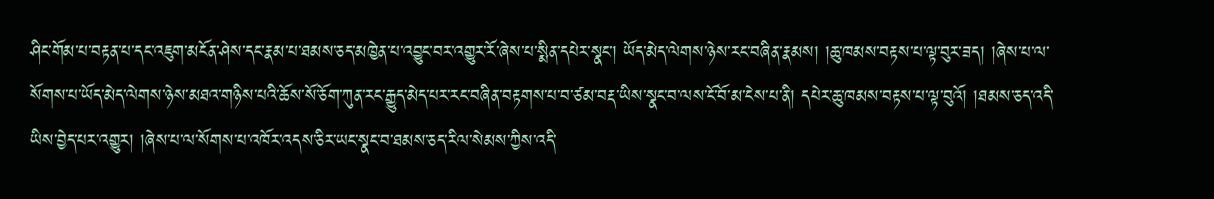ཤིང་གོམ་པ་བརྟན་པ་དང་འཇུག་མངོན་ཤེས་དང་རྣམ་པ་ཐམས་ཅད་མཁྱེན་པ་འབྱུང་བར་འགྱུར་རོ་ཞེས་པ་སྨིན་དཔེར་སྣང་། ཡོད་མེད་ལེགས་ཉེས་རང་བཞིན་རྣམས། །ཆུ་ཁམས་བརྟས་པ་ལྟ་བུར་ཟད། །ཞེས་པ་ལ་སོགས་པ་ཡོད་མེད་ལེགས་ཉེས་མཐའ་གཉིས་པའི་ཆོས་སོ་ཅོག་ཀུན་རང་རྒྱུད་མེད་པར་རང་བཞིན་བརྟགས་པ་བ་ཙམ་བརྡ་ཡིས་སྣང་བ་ལས་ངོ་བོ་མ་ངེས་པ་ནི། དཔེར་ཆུ་ཁམས་བརྟས་པ་ལྟ་བུའོ། །ཐམས་ཅད་འདི་ཡིས་བྱེད་པར་འགྱུར། །ཞེས་པ་ལ་སོགས་པ་འཁོར་འདས་ཅིར་ཡང་སྣང་བ་ཐམས་ཅད་རིལ་སེམས་ཀྱིས་འདི་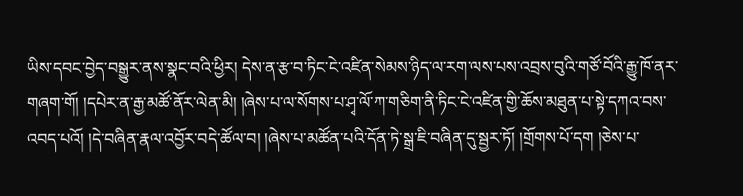ཡིས་དབང་བྱེད་བསྒྱུར་ནས་སྣང་བའི་ཕྱིར། དེས་ན་རྩ་བ་ཏིང་ངེ་འཛིན་སེམས་ཉིད་ལ་རག་ལས་པས་འབྲས་བུའི་གཙོ་བོའི་རྒྱུ་ཁོ་ནར་གཞག་གོ། །དཔེར་ན་རྒྱ་མཚོ་ནོར་ལེན་མི། །ཞེས་པ་ལ་སོགས་པ་ཤྭ་ལོ་ཀ་གཅིག་ནི་ཏིང་ངེ་འཛིན་གྱི་ཆོས་མཐུན་པ་སྟེ་དཀའ་བས་འབད་པའོ། །དེ་བཞིན་རྣལ་འབྱོར་བདེ་ཚོལ་བ། །ཞེས་པ་མཚོན་པའི་དོན་ཏེ་སྒྲ་ཇི་བཞིན་དུ་སྦྱར་ཏོ། །གྲོགས་པོ་དག །ཅེས་པ་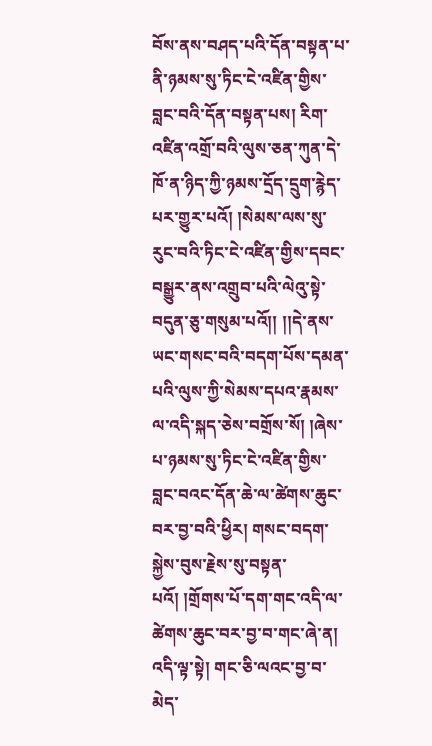བོས་ནས་བཤད་པའི་དོན་བསྟན་པ་ནི་ཉམས་སུ་ཏིང་ངེ་འཛིན་གྱིས་བླང་བའི་དོན་བསྟན་པས། རིག་འཛིན་འགྲོ་བའི་ལུས་ཅན་ཀུན་དེ་ཁོ་ན་ཉིད་ཀྱི་ཉམས་དྲོད་དྲུག་རྙེད་པར་གྱུར་པའོ། །སེམས་ལས་སུ་རུང་བའི་ཏིང་ངེ་འཛིན་གྱིས་དབང་བསྒྱུར་ནས་འགྲུབ་པའི་ལེའུ་སྟེ་བདུན་ཅུ་གསུམ་པའོ།། །།དེ་ནས་ཡང་གསང་བའི་བདག་པོས་དམན་པའི་ལུས་ཀྱི་སེམས་དཔའ་རྣམས་ལ་འདི་སྐད་ཅེས་བགྲོས་སོ། །ཞེས་པ་ཉམས་སུ་ཏིང་ངེ་འཛིན་གྱིས་བླང་བའང་དོན་ཆེ་ལ་ཚེགས་ཆུང་བར་བྱ་བའི་ཕྱིར། གསང་བདག་སྐྱེས་བུས་རྗེས་སུ་བསྟན་པའོ། །གྲོགས་པོ་དག་གང་འདི་ལ་ཚེགས་ཆུང་བར་བྱ་བ་གང་ཞེ་ན། འདི་ལྟ་སྟེ། གང་ཅི་ལའང་བྱ་བ་མེད་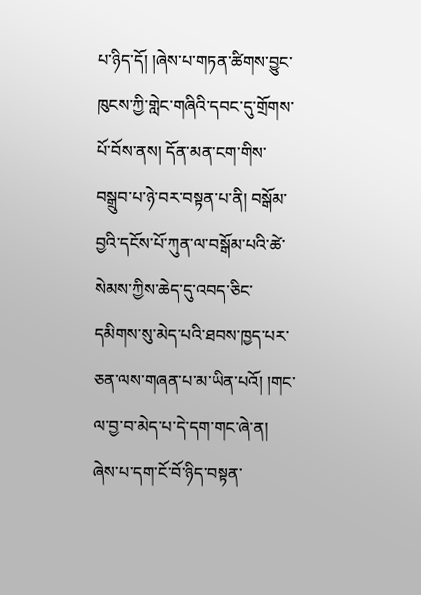པ་ཉིད་དོ། །ཞེས་པ་གཏན་ཚིགས་བྱུང་ཁུངས་ཀྱི་གླེང་གཞིའི་དབང་དུ་གྲོགས་པོ་བོས་ནས། དོན་མན་ངག་གིས་བསྒྲུབ་པ་ཉེ་བར་བསྟན་པ་ནི། བསྒོམ་བྱའི་དངོས་པོ་ཀུན་ལ་བསྒོམ་པའི་ཚེ་སེམས་ཀྱིས་ཆེད་དུ་འབད་ཅིང་དམིགས་སུ་མེད་པའི་ཐབས་ཁྱད་པར་ཅན་ལས་གཞན་པ་མ་ཡིན་པའོ། །གང་ལ་བྱ་བ་མེད་པ་དེ་དག་གང་ཞེ་ན། ཞེས་པ་དག་ངོ་བོ་ཉིད་བསྟན་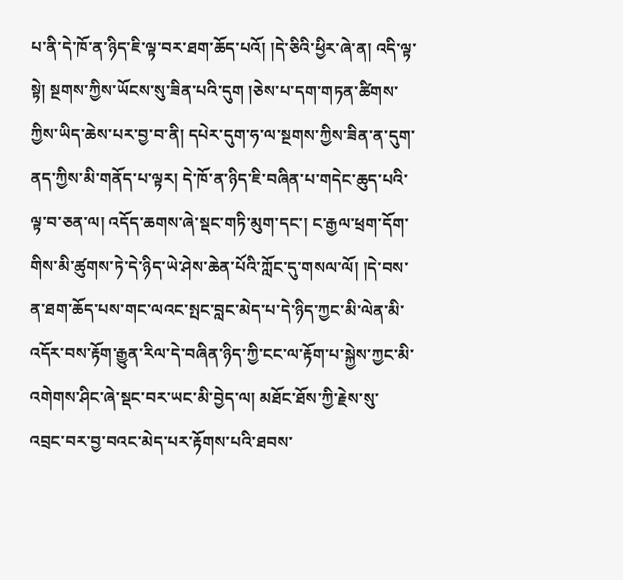པ་ནི་དེ་ཁོ་ན་ཉིད་ཇི་ལྟ་བར་ཐག་ཆོད་པའོ། །དེ་ཅིའི་ཕྱིར་ཞེ་ན། འདི་ལྟ་སྟེ། སྔགས་ཀྱིས་ཡོངས་སུ་ཟིན་པའི་དུག །ཅེས་པ་དག་གཏན་ཚིགས་ཀྱིས་ཡིད་ཆེས་པར་བྱ་བ་ནི། དཔེར་དུག་ཧ་ལ་སྔགས་ཀྱིས་ཟིན་ན་དུག་ནད་ཀྱིས་མི་གནོད་པ་ལྟར། དེ་ཁོ་ན་ཉིད་ཇི་བཞིན་པ་གདེང་ཆུད་པའི་ལྟ་བ་ཅན་ལ། འདོད་ཆགས་ཞེ་སྡང་གཏི་མུག་དང་། ང་རྒྱལ་ཕྲག་དོག་གིས་མི་ཚུགས་ཏེ་དེ་ཉིད་ཡེ་ཤེས་ཆེན་པོའི་ཀློང་དུ་གསལ་ལོ། །དེ་བས་ན་ཐག་ཆོད་པས་གང་ལའང་སྤང་བླང་མེད་པ་དེ་ཉིད་ཀྱང་མི་ལེན་མི་འདོར་བས་རྟོག་རྒྱུན་རིལ་དེ་བཞིན་ཉིད་ཀྱི་ངང་ལ་རྟོག་པ་སྐྱེས་ཀྱང་མི་འགེགས་ཤིང་ཞེ་སྡང་བར་ཡང་མི་བྱེད་ལ། མཐོང་ཐོས་ཀྱི་རྗེས་སུ་འབྲང་བར་བྱ་བའང་མེད་པར་རྟོགས་པའི་ཐབས་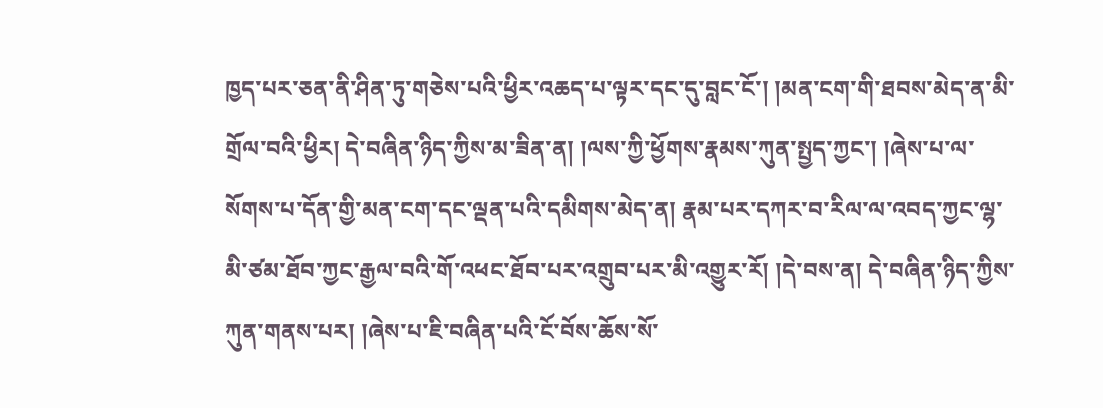ཁྱད་པར་ཅན་ནི་ཤིན་ཏུ་གཅེས་པའི་ཕྱིར་འཆད་པ་ལྟར་དང་དུ་བླང་ངོ་། །མན་ངག་གི་ཐབས་མེད་ན་མི་གྲོལ་བའི་ཕྱིར། དེ་བཞིན་ཉིད་ཀྱིས་མ་ཟིན་ན། །ལས་ཀྱི་ཕྱོགས་རྣམས་ཀུན་སྤྱད་ཀྱང་། །ཞེས་པ་ལ་སོགས་པ་དོན་གྱི་མན་ངག་དང་ལྡན་པའི་དམིགས་མེད་ན། རྣམ་པར་དཀར་བ་རིལ་ལ་འབད་ཀྱང་ལྷ་མི་ཙམ་ཐོབ་ཀྱང་རྒྱལ་བའི་གོ་འཕང་ཐོབ་པར་འགྲུབ་པར་མི་འགྱུར་རོ། །དེ་བས་ན། དེ་བཞིན་ཉིད་ཀྱིས་ཀུན་གནས་པར། །ཞེས་པ་ཇི་བཞིན་པའི་ངོ་བོས་ཆོས་སོ་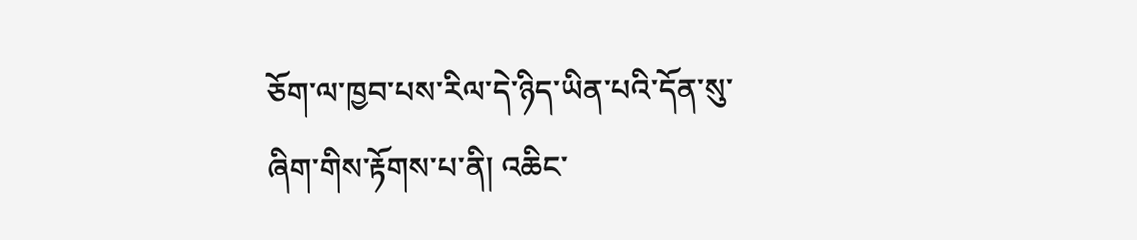ཅོག་ལ་ཁྱབ་པས་རིལ་དེ་ཉིད་ཡིན་པའི་དོན་སུ་ཞིག་གིས་རྟོགས་པ་ནི། འཆིང་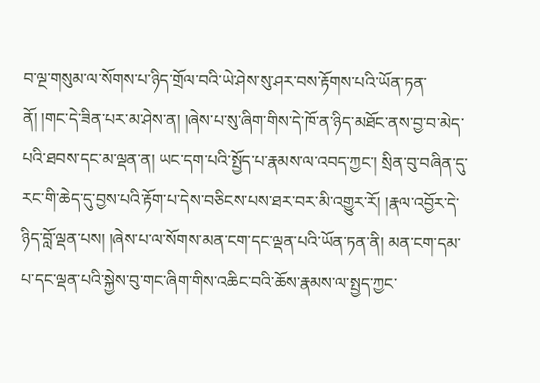བ་ལྔ་གསུམ་ལ་སོགས་པ་ཉིད་གྲོལ་བའི་ཡེ་ཤེས་སུ་ཤར་བས་རྟོགས་པའི་ཡོན་ཏན་ནོ། །གང་དེ་ཟིན་པར་མ་ཤེས་ན། །ཞེས་པ་སུ་ཞིག་གིས་དེ་ཁོ་ན་ཉིད་མཐོང་ནས་བྱ་བ་མེད་པའི་ཐབས་དང་མ་ལྡན་ན། ཡང་དག་པའི་སྤྱོད་པ་རྣམས་ལ་འབད་ཀྱང་། སྲིན་བུ་བཞིན་དུ་རང་གི་ཆེད་དུ་བྱས་པའི་རྟོག་པ་དེས་བཅིངས་པས་ཐར་བར་མི་འགྱུར་རོ། །རྣལ་འབྱོར་དེ་ཉིད་བློ་ལྡན་པས། །ཞེས་པ་ལ་སོགས་མན་ངག་དང་ལྡན་པའི་ཡོན་ཏན་ནི། མན་ངག་དམ་པ་དང་ལྡན་པའི་སྐྱེས་བུ་གང་ཞིག་གིས་འཆིང་བའི་ཆོས་རྣམས་ལ་སྤྱད་ཀྱང་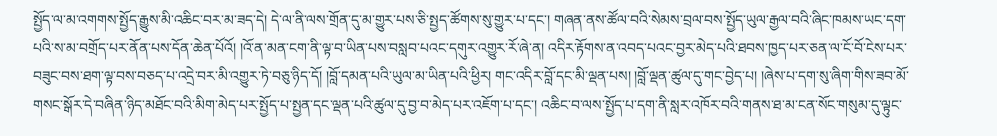སྤྱོད་ལ་མ་འགགས་སྤྱོད་རྒྱུས་མི་འཆིང་བར་མ་ཟད་དེ། དེ་ལ་ནི་ལས་གྲོན་དུ་མ་གྱུར་པས་ཅི་སྤྱད་ཚོགས་སུ་གྱུར་པ་དང་། གཞན་ནས་ཚོལ་བའི་སེམས་བྲལ་བས་སྤྱོད་ཡུལ་རྒྱལ་བའི་ཞིང་ཁམས་ཡང་དག་པའི་ས་མ་བགྲོད་པར་ནོན་པས་དོན་ཆེན་པོའོ། །འོ་ན་མན་ངག་ནི་ལྟ་བ་ཡིན་པས་བསླབ་པའང་དགུར་འགྱུར་རོ་ཞེ་ན། འདིར་རྟོགས་ན་འབད་པའང་བྱར་མེད་པའི་ཐབས་ཁྱད་པར་ཅན་ལ་ངོ་བོ་ངེས་པར་བཟུང་བས་ཐག་ལྟ་བས་བཅད་པ་འདྲེ་བར་མི་འགྱུར་ཏེ་བཅུ་ཉིད་དོ། །བློ་དམན་པའི་ཡུལ་མ་ཡིན་པའི་ཕྱིར། གང་འདིར་བློ་དང་མི་ལྡན་པས། །བློ་ལྡན་ཚུལ་དུ་གང་བྱེད་པ། །ཞེས་པ་དག་སུ་ཞིག་གིས་ཟབ་མོ་གསང་སྒོར་དེ་བཞིན་ཉིད་མཐོང་བའི་མིག་མེད་པར་སྤྱོད་པ་སྤྱན་དང་ལྡན་པའི་ཚུལ་དུ་བྱ་བ་མེད་པར་འཇོག་པ་དང་། འཆིང་བ་ལས་སྤྱོད་པ་དག་ནི་སླར་འཁོར་བའི་གནས་ཐ་མ་ངན་སོང་གསུམ་དུ་ལྟུང་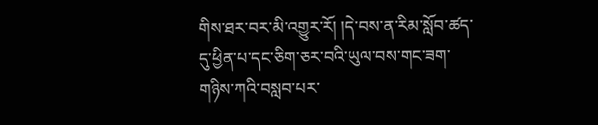གིས་ཐར་བར་མི་འགྱུར་རོ། །དེ་བས་ན་རིམ་སློབ་ཚད་དུ་ཕྱིན་པ་དང་ཅིག་ཅར་བའི་ཡུལ་བས་གང་ཟག་གཉིས་ཀའི་བསླབ་པར་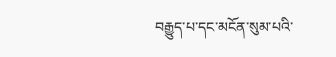བརྒྱུད་པ་དང་མངོན་སུམ་པའི་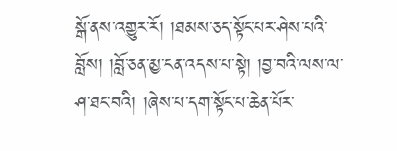སྒོ་ནས་འགྱུར་རོ། །ཐམས་ཅད་སྟོང་པར་ཤེས་པའི་བློས། །བློ་ཅན་མྱ་ངན་འདས་པ་སྟེ། །བྱ་བའི་ལས་ལ་ཤ་ཐང་བའི། །ཞེས་པ་དག་སྟོང་པ་ཆེན་པོར་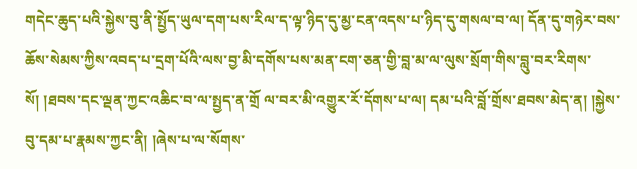གདེང་ཆུད་པའི་སྐྱེས་བུ་ནི་སྤྱོད་ཡུལ་དག་པས་རིལ་ད་ལྟ་ཉིད་དུ་མྱ་ངན་འདས་པ་ཉིད་དུ་གསལ་བ་ལ། དོན་དུ་གཉེར་བས་ཆོས་སེམས་ཀྱིས་འབད་པ་དྲག་པོའི་ལས་བྱ་མི་དགོས་པས་མན་ངག་ཅན་གྱི་བླ་མ་ལ་ལུས་སྲོག་གིས་བླུ་བར་རིགས་སོ། །ཐབས་དང་ལྡན་ཀྱང་འཆིང་བ་ལ་སྤྱད་ན་གྲོ ལ་བར་མི་འགྱུར་རོ་དོགས་པ་ལ། དམ་པའི་བློ་གྲོས་ཐབས་མེད་ན། །སྐྱེས་བུ་དམ་པ་རྣམས་ཀྱང་ནི། །ཞེས་པ་ལ་སོགས་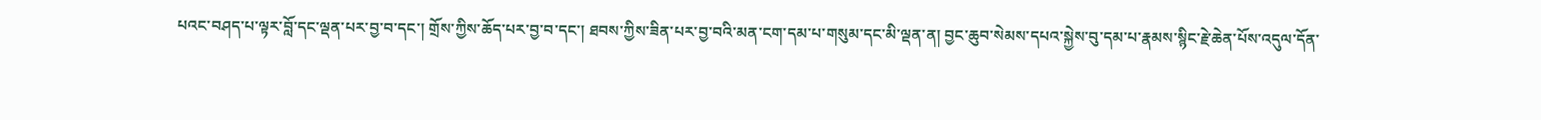པའང་བཤད་པ་ལྟར་བློ་དང་ལྡན་པར་བྱ་བ་དང་། གྲོས་ཀྱིས་ཆོད་པར་བྱ་བ་དང་། ཐབས་ཀྱིས་ཟིན་པར་བྱ་བའི་མན་ངག་དམ་པ་གསུམ་དང་མི་ལྡན་ན། བྱང་ཆུབ་སེམས་དཔའ་སྐྱེས་བུ་དམ་པ་རྣམས་སྙིང་རྗེ་ཆེན་པོས་འདུལ་དོན་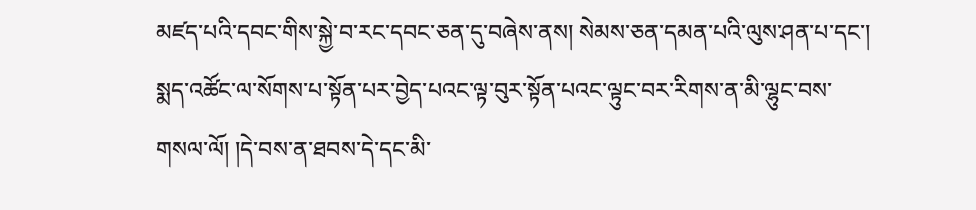མཛད་པའི་དབང་གིས་སྐྱེ་བ་རང་དབང་ཅན་དུ་བཞེས་ནས། སེམས་ཅན་དམན་པའི་ལུས་ཤན་པ་དང་། སྨད་འཚོང་ལ་སོགས་པ་སྟོན་པར་བྱེད་པའང་ལྟ་བུར་སྟོན་པའང་ལྟུང་བར་རིགས་ན་མི་ལྷུང་བས་གསལ་ལོ། །དེ་བས་ན་ཐབས་དེ་དང་མི་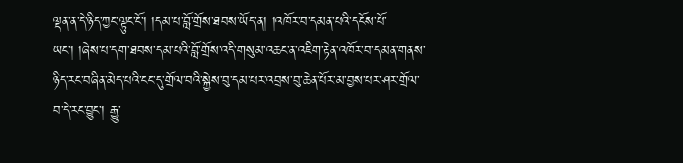ལྡན་ན་དེ་ཉིད་ཀྱང་ལྟུང་ངོ་། །དམ་པ་བློ་གྲོས་ཐབས་ཡོད་ན། །འཁོར་བ་དམན་པའི་དངོས་པོ་ཡང་། །ཞེས་པ་དག་ཐབས་དམ་པའི་བློ་གྲོས་འདི་གསུམ་འཆང་ན་འཇིག་རྟེན་འཁོར་བ་དམན་གནས་ཉིད་རང་བཞིན་མེད་པའི་ངང་དུ་གྲོལ་བའི་སྐྱེས་བུ་དམ་པར་འབྲས་བུ་ཆེན་པོར་མ་བྱས་པར་ཤར་གྲོལ་བ་དེ་རང་བྱུང་། རྒྱུ་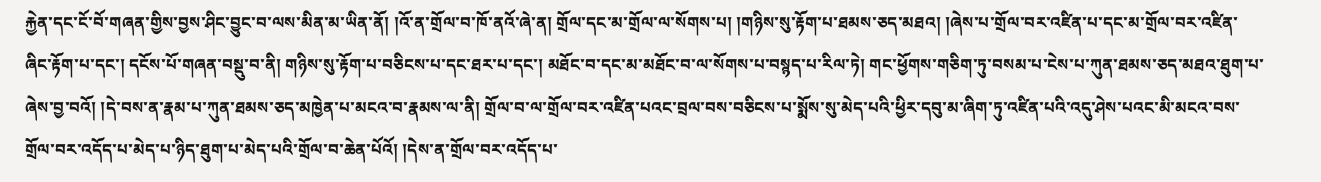རྐྱེན་དང་ངོ་བོ་གཞན་གྱིས་བྱས་ཤིང་བྱུང་བ་ལས་མིན་མ་ཡིན་ནོ། །འོ་ན་གྲོལ་བ་ཁོ་ནའོ་ཞེ་ན། གྲོལ་དང་མ་གྲོལ་ལ་སོགས་པ། །གཉིས་སུ་རྟོག་པ་ཐམས་ཅད་མཐའ། །ཞེས་པ་གྲོལ་བར་འཛིན་པ་དང་མ་གྲོལ་བར་འཛིན་ཞིང་རྟོག་པ་དང་། དངོས་པོ་གཞན་བསྡུ་བ་ནི། གཉིས་སུ་རྟོག་པ་བཅིངས་པ་དང་ཐར་པ་དང་། མཐོང་བ་དང་མ་མཐོང་བ་ལ་སོགས་པ་བསྙད་པ་རིལ་ཏེ། གང་ཕྱོགས་གཅིག་ཏུ་བསམ་པ་ངེས་པ་ཀུན་ཐམས་ཅད་མཐའ་ཐུག་པ་ཞེས་བྱ་བའོ། །དེ་བས་ན་རྣམ་པ་ཀུན་ཐམས་ཅད་མཁྱེན་པ་མངའ་བ་རྣམས་ལ་ནི། གྲོལ་བ་ལ་གྲོལ་བར་འཛིན་པའང་བྲལ་བས་བཅིངས་པ་སྨོས་སུ་མེད་པའི་ཕྱིར་དབུ་མ་ཞིག་ཏུ་འཛིན་པའི་འདུ་ཤེས་པའང་མི་མངའ་བས་གྲོལ་བར་འདོད་པ་མེད་པ་ཉིད་ཐུག་པ་མེད་པའི་གྲོལ་བ་ཆེན་པོའོ། །དེས་ན་གྲོལ་བར་འདོད་པ་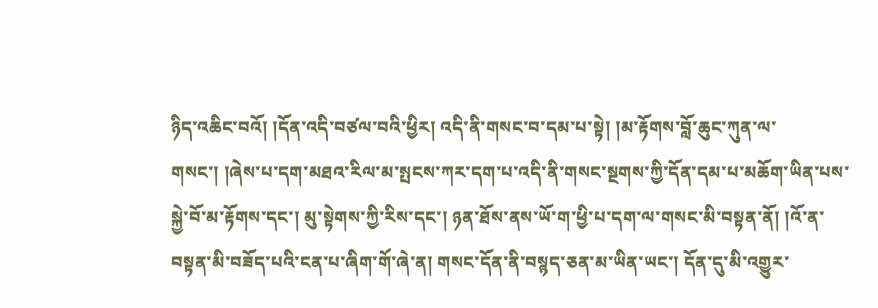ཉིད་འཆིང་བའོ། །དོན་འདི་བཙལ་བའི་ཕྱིར། འདི་ནི་གསང་བ་དམ་པ་སྟེ། །མ་རྟོགས་བློ་ཆུང་ཀུན་ལ་གསང་། །ཞེས་པ་དག་མཐའ་རིལ་མ་སྤངས་ཀར་དག་པ་འདི་ནི་གསང་སྔགས་ཀྱི་དོན་དམ་པ་མཆོག་ཡིན་པས་སྐྱེ་བོ་མ་རྟོགས་དང་། མུ་སྟེགས་ཀྱི་རིས་དང་། ཉན་ཐོས་ནས་ཡོ་ག་ཕྱི་པ་དག་ལ་གསང་མི་བསྟན་ནོ། །འོ་ན་བསྟན་མི་བཟོད་པའི་ངན་པ་ཞིག་གོ་ཞེ་ན། གསང་དོན་ནི་བསྙད་ཅན་མ་ཡིན་ཡང་། དོན་དུ་མི་འགྱུར་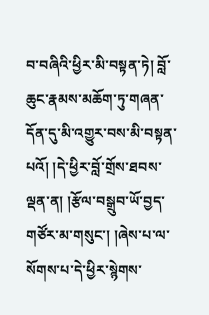བ་བཞིའི་ཕྱིར་མི་བསྟན་ཏེ། བློ་ཆུང་རྣམས་མཆོག་ཏུ་གཞན་དོན་དུ་མི་འགྱུར་བས་མི་བསྟན་པའོ། །དེ་ཕྱིར་བློ་གྲོས་ཐབས་ལྡན་ན། །རྩོལ་བསྒྲུབ་ཡོ་བྱད་གཙོར་མ་གསུང་། །ཞེས་པ་ལ་སོགས་པ་དེ་ཕྱིར་སྙེགས་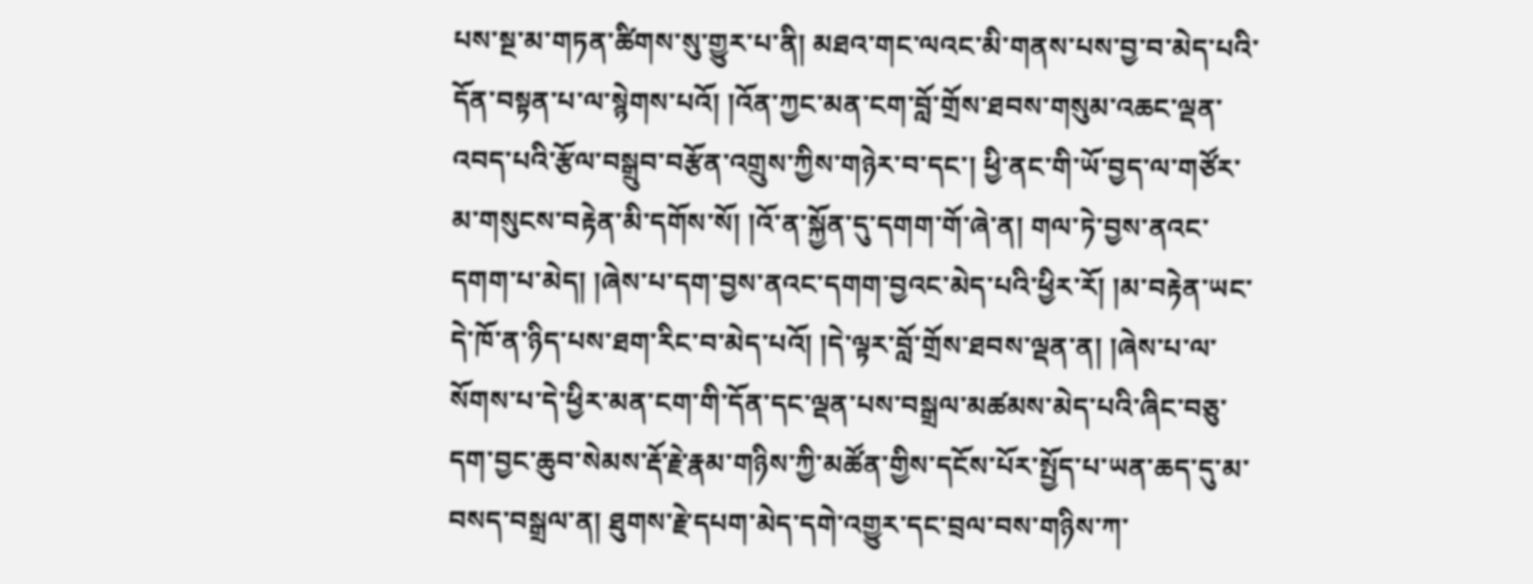པས་སྔ་མ་གཏན་ཚིགས་སུ་གྱུར་པ་ནི། མཐའ་གང་ལའང་མི་གནས་པས་བྱ་བ་མེད་པའི་དོན་བསྟན་པ་ལ་སྙེགས་པའོ། །འོན་ཀྱང་མན་ངག་བློ་གྲོས་ཐབས་གསུམ་འཆང་ལྡན་འབད་པའི་རྩོལ་བསྒྲུབ་བརྩོན་འགྲུས་ཀྱིས་གཉེར་བ་དང་། ཕྱི་ནང་གི་ཡོ་བྱད་ལ་གཙོར་མ་གསུངས་བརྟེན་མི་དགོས་སོ། །འོ་ན་སྐྱོན་དུ་དགག་གོ་ཞེ་ན། གལ་ཏེ་བྱས་ནའང་དགག་པ་མེད། །ཞེས་པ་དག་བྱས་ནའང་དགག་བྱའང་མེད་པའི་ཕྱིར་རོ། །མ་བརྟེན་ཡང་དེ་ཁོ་ན་ཉིད་པས་ཐག་རིང་བ་མེད་པའོ། །དེ་ལྟར་བློ་གྲོས་ཐབས་ལྡན་ན། །ཞེས་པ་ལ་སོགས་པ་དེ་ཕྱིར་མན་ངག་གི་དོན་དང་ལྡན་པས་བསྒྲལ་མཚམས་མེད་པའི་ཞིང་བཅུ་དག་བྱང་ཆུབ་སེམས་རྡོ་རྗེ་རྣམ་གཉིས་ཀྱི་མཚོན་གྱིས་དངོས་པོར་སྤྱོད་པ་ཡན་ཆད་དུ་མ་བསད་བསྒྲལ་ན། ཐུགས་རྗེ་དཔག་མེད་དགེ་འགྱུར་དང་བྲལ་བས་གཉིས་ཀ་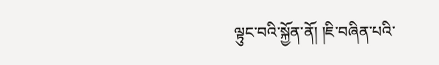ལྟུང་བའི་སྐྱོན་ནོ། །ཇི་བཞིན་པའི་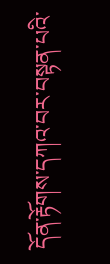དོན་རྟོགས་དཀའ་བར་བསྟན་པའི་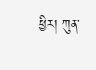ཕྱིར། ཀུན་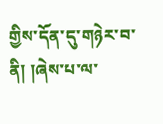གྱིས་དོན་དུ་གཉེར་བ་ནི། །ཞེས་པ་ལ་